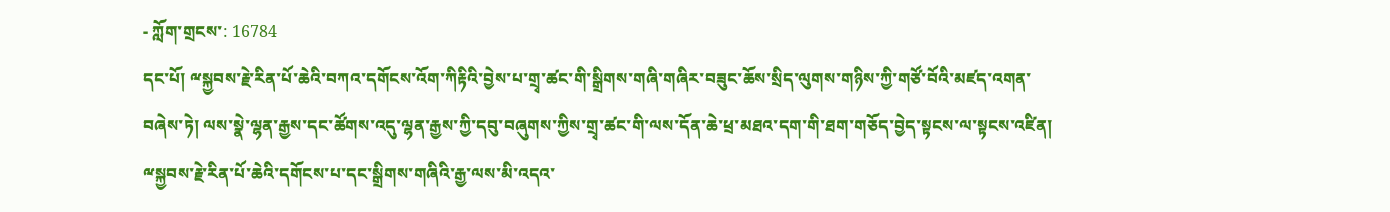- ཀློག་གྲངས་: 16784
དང་པོ། ྋསྐྱབས་རྗེ་རིན་པོ་ཆེའི་བཀའ་དགོངས་འོག་ཀིརྟིའི་བྱེས་པ་གྲྭ་ཚང་གི་སྒྲིགས་གཞི་གཞིར་བཟུང་ཆོས་སྲིད་ལུགས་གཉིས་ཀྱི་གཙོ་བོའི་མཛད་འགན་བཞེས་ཏེ། ལས་སྣེ་ལྷན་རྒྱས་དང་ཚོགས་འདུ་ལྷན་རྒྱས་ཀྱི་དབུ་བཞུགས་ཀྱིས་གྲྭ་ཚང་གི་ལས་དོན་ཆེ་ཕྲ་མཐའ་དག་གི་ཐག་གཅོད་བྱེད་སྟངས་ལ་སྟངས་འཛིན། ྋསྐྱབས་རྗེ་རིན་པོ་ཆེའི་དགོངས་པ་དང་སྒྲིགས་གཞིའི་རྒྱ་ལས་མི་འདའ་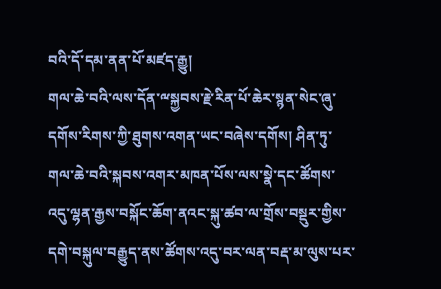བའི་དོ་དམ་ནན་པོ་མཛད་རྒྱུ།
གལ་ཆེ་བའི་ལས་དོན་ྋསྐྱབས་རྗེ་རིན་པོ་ཆེར་སྙན་སེང་ཞུ་དགོས་རིགས་ཀྱི་ཐུགས་འགན་ཡང་བཞེས་དགོས། ཤིན་ཏུ་གལ་ཆེ་བའི་སྐབས་འགར་མཁན་པོས་ལས་སྣེ་དང་ཚོགས་འདུ་ལྷན་རྒྱས་བསྐོང་ཆོག་ནའང་སྐུ་ཚབ་ལ་གྲོས་བསྡུར་གྱིས་དགེ་བསྐུལ་བརྒྱུད་ནས་ཚོགས་འདུ་བར་ལན་བརྡ་མ་ལུས་པར་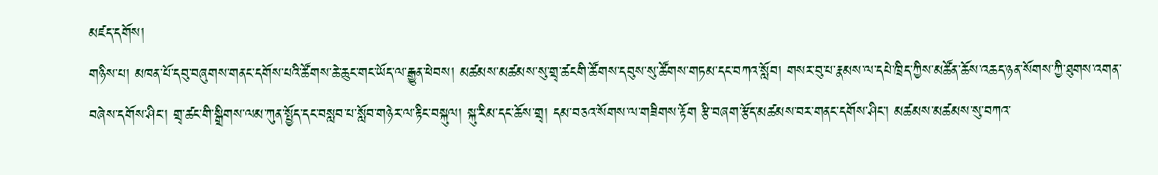མཛད་དགོས།
གཉིས་པ། མཁན་པོ་དབུ་བཞུགས་གནང་དགོས་པའི་ཚོགས་ཆེ་ཆུང་གང་ཡོད་ལ་རྒྱུན་ཕེབས། མཚམས་མཚམས་སུ་གྲྭ་ཚངགི་ཚོགས་དབུས་སུ་ཚོགས་གཏམ་དང་བཀའ་སློབ། གསར་བུ་པ་རྣམས་ལ་དཔེ་ཁྲིད་ཀྱིས་མཚོན་ཆོས་འཆད་ཉན་སོགས་ཀྱི་ཐུགས་འགན་བཞེས་དགོས་ཤིང་། གྲྭ་ཚང་གི་སྒྲིགས་ལམ་ཀུན་སྤྱོད་དང་བསླབ་པ་སློབ་གཉེར་ལ་རྟིང་བསྐུལ། སྐུ་རིམ་དང་ཆོས་གྲྭ། དམ་བཅའ་སོགས་ལ་གཟིགས་རྟོག རྩི་བཞག་རྩོད་མཚམས་བར་གནང་དགོས་ཤིང་། མཚམས་མཚམས་སུ་བཀའ་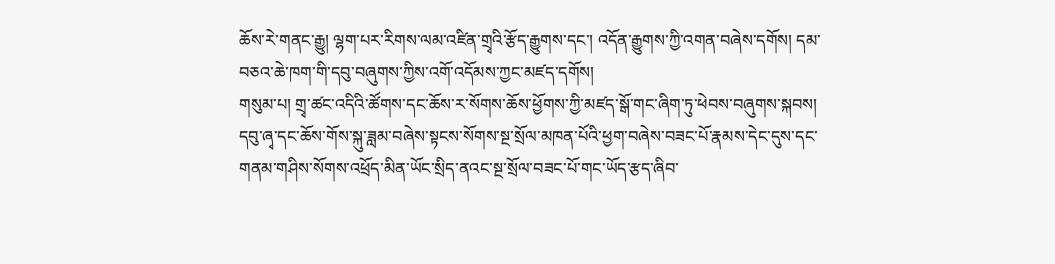ཆོས་རེ་གནང་རྒྱུ། ལྷག་པར་རིགས་ལམ་འཛིན་གྲྭའི་རྩོད་རྒྱུགས་དང་། འདོན་རྒྱུགས་ཀྱི་འགན་བཞེས་དགོས། དམ་བཅའ་ཆེ་ཁག་གི་དབུ་བཞུགས་ཀྱིས་འགོ་འདོམས་ཀྱང་མཛད་དགོས།
གསུམ་པ། གྲྭ་ཚང་འདིའི་ཚོགས་དང་ཆོས་ར་སོགས་ཆོས་ཕྱོགས་ཀྱི་མཛད་སྒོ་གང་ཞིག་ཏུ་ཕེབས་བཞུགས་སྐབས། དབུ་ཞྭ་དང་ཆོས་གོས་སྐུ་ཟླམ་བཞེས་སྟངས་སོགས་སྔ་སྲོལ་མཁན་པོའི་ཕྱག་བཞེས་བཟང་པོ་རྣམས་དེང་དུས་དང་གནམ་གཤིས་སོགས་འཕྲོད་མིན་ཡོང་སྲིད་ནའང་སྔ་སྲོལ་བཟང་པོ་གང་ཡོད་རྩད་ཞིབ་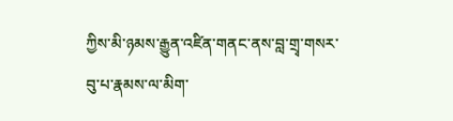ཀྱིས་མི་ཉམས་རྒྱུན་འཛིན་གནང་ནས་བླ་གྲྭ་གསར་བུ་པ་རྣམས་ལ་མིག་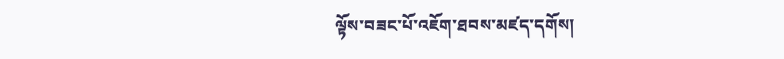ལྟོས་བཟང་པོ་འཇོག་ཐབས་མཛད་དགོས།